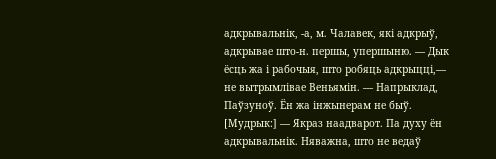адкрывальнік, -а, м. Чалавек, які адкрыў, адкрывае што-н. першы, упершыню. — Дык ёсць жа і рабочыя, што робяць адкрыцці,— не вытрымлівае Веньямін. — Напрыклад, Паўзуноў. Ён жа інжынерам не быў. [Мудрык:] — Якраз наадварот. Па духу ён адкрывальнік. Няважна, што не ведаў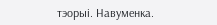тэорыі. Навуменка.